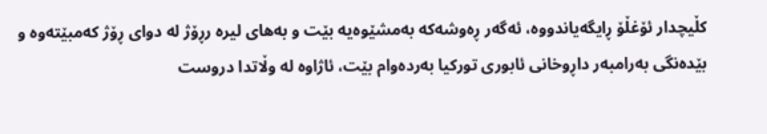کڵیچدار ئۆغڵۆ ڕایگەیاندووە، ئەگەر ڕەوشەکە بەمشێوەیە بێت و بەھای لیرە رڕۆژ لە دوای ڕۆژ کەمبێتەوە و بێدەنگی بەرامبەر داڕوخانی ئابوری تورکیا بەردەوام بێت، ئاژاوە لە وڵاتدا دروست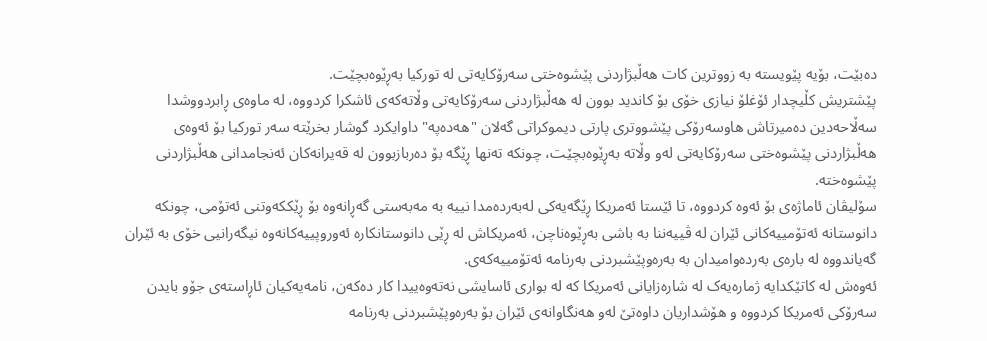دەبێت، بۆیە پێویستە بە زووترین کات ھەڵبژاردنی پێشوەختی سەرۆکایەتی لە تورکیا بەڕێوەبچێت.
پێشتریش کڵیچدار ئۆغلۆ نیازی خۆی بۆ کاندید بوون لە ھەڵبژاردنی سەرۆکایەتی وڵاتەکەی ئاشکرا کردووە، لە ماوەی ڕابردووشدا سەڵاحەدین دەمیرتاش ھاوسەرۆکی پێشووتری پارتی دیموکراتی گەلان "ھەدەپە" داوایکرد گوشار بخرێتە سەر تورکیا بۆ ئەوەی ھەڵبژاردنی پێشوەختی سەرۆکایەتی لەو وڵاتە بەڕێوەبچێت، چونکە تەنھا ڕێگە بۆ دەربازبوون لە قەیرانەکان ئەنجامدانی ھەڵبژاردنی پێشوەختە.
سۆلیڤان ئاماژەی بۆ ئەوە کردووە، تا ئێستا ئەمریکا ڕێگەیەکی لەبەردەمدا نییە بە مەبەستی گەڕانەوە بۆ ڕێککەوتنی ئەتۆمی، چونکە دانوستانە ئەتۆمییەکانی ئێران لە ڤییەننا بە باشی بەڕێوەناچن، ئەمریکاش لە ڕێی دانوستانکارە ئەوروپییەکانەوە نیگەرانیی خۆی بە ئێران گەیاندووە لە بارەی بەردەوامیدان بە بەرەوپێشبردنی بەرنامە ئەتۆمییەکەی.
ئەوەش لە کاتێکدایە ژمارەیەک لە شارەزایانی ئەمریکا کە لە بواری ئاسایشی نەتەوەییدا کار دەکەن، نامەیەکیان ئاڕاستەی جۆو بایدن سەرۆکی ئەمریکا کردووە و ھۆشداریان داوەتێ لەو ھەنگاوانەی ئێران بۆ بەرەوپێشبردنی بەرنامە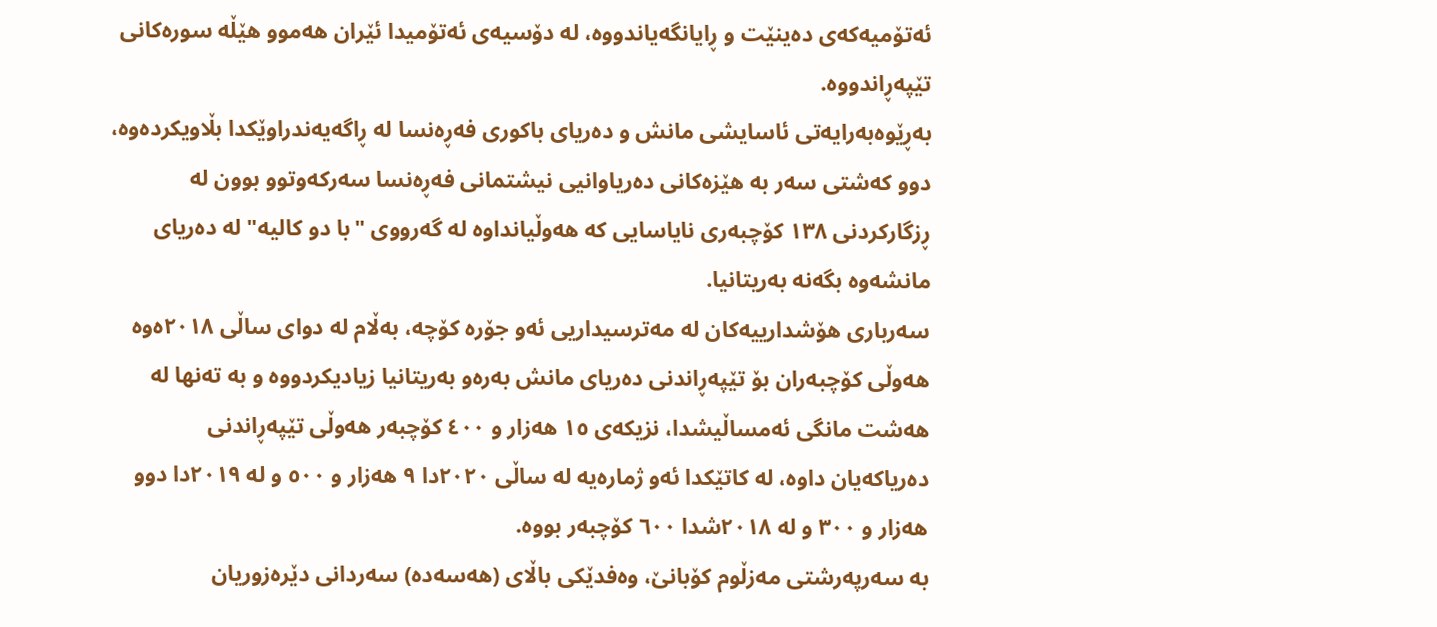ئەتۆمیەکەی دەینێت و ڕایانگەیاندووە، لە دۆسیەی ئەتۆمیدا ئێران ھەموو ھێڵە سورەکانی تێپەڕاندووە.
بەڕێوەبەرایەتی ئاسایشی مانش و دەریای باکوری فەڕەنسا لە ڕاگەیەندراوێکدا بڵاویکردەوە، دوو کەشتی سەر بە ھێزەکانی دەریاوانیی نیشتمانی فەڕەنسا سەرکەوتوو بوون لە ڕزگارکردنی ١٣٨ کۆچبەری نایاسایی کە ھەوڵیانداوە لە گەرووی "با دو کالیە" لە دەریای مانشەوە بگەنە بەریتانیا.
سەرباری ھۆشدارییەکان لە مەترسیداریی ئەو جۆرە کۆچە، بەڵام لە دوای ساڵی ٢٠١٨ەوە ھەوڵی کۆچبەران بۆ تێپەڕاندنی دەریای مانش بەرەو بەریتانیا زیادیکردووە و بە تەنھا لە ھەشت مانگی ئەمساڵیشدا، نزیکەی ١٥ ھەزار و ٤٠٠ کۆچبەر ھەوڵی تێپەڕاندنی دەریاکەیان داوە، لە کاتێکدا ئەو ژمارەیە لە ساڵی ٢٠٢٠دا ٩ ھەزار و ٥٠٠ و لە ٢٠١٩دا دوو ھەزار و ٣٠٠ و لە ٢٠١٨شدا ٦٠٠ کۆچبەر بووە.
بە سەرپەرشتی مەزڵوم کۆبانێ، وەفدێکی باڵای (ھەسەدە) سەردانی دێرەزوریان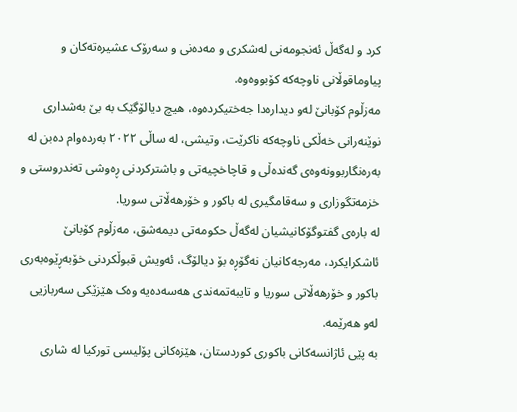کرد و لەگەڵ ئەنجومەنی لەشکری و مەدەنی و سەرۆک عشیرەتەکان و پیاوماقوڵانی ناوچەکە کۆبووەوە.
مەزڵوم کۆبانێ لەو دیدارەدا جەختیکردەوە، ھیچ دیالۆگێک بە بێ بەشداری نوێنەرانی خەڵکی ناوچەکە ناکرێت، وتیشی، لە ساڵی ٢٠٢٢ بەردەوام دەبن لە بەرەنگاربوونەوەی گەندەڵی و قاچاخچیەتی و باشترکردنی ڕەوشی تەندروستی و خزمەتگوزاری و سەقامگیری لە باکور و خۆرھەڵاتی سوریا.
لە بارەی گفتوگۆکانیشیان لەگەڵ حکومەتی دیمەشق، مەزڵوم کۆبانێ ئاشکرایکرد، مەرجەکانیان نەگۆڕە بۆ دیالۆگ، ئەویش قبوڵکردنی خۆبەڕێوەبەری باکور و خۆرھەڵاتی سوریا و تایبەتمەندی ھەسەدەیە وەک ھێزێکی سەربازیی لەو ھەرێمە.
بە پێی ئاژانسەکانی باکوری کوردستان، ھێزەکانی پۆلیسی تورکیا لە شاری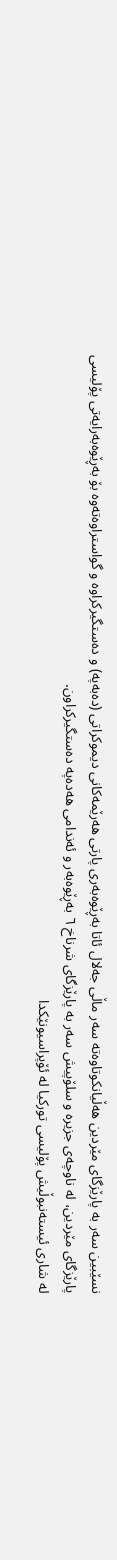نسێبین سەر بە پارێزگای مێردین ھەڵیانکوتاوەتە سەر ماڵی جەلال ئاتا بەڕێوەبەری پارتی ھەرێمەکانی دیموکراتی (دەبەپە) و دەستگیرکراوە و گواستراوەتەوە بۆ بەڕێوەبەرایەتی پۆلیسی پارێزگای مێردین، لە ناوچەی جزیرە و سلۆپیش سەر بە پارێزگای شرناخ ٦ بەڕێوەبەر و ئەندامی ھەدەپە دەستگیرکراون.
لە شاری ئیستەنبوڵیش پۆلیسی تورکیا لە ئۆپراسیونێکدا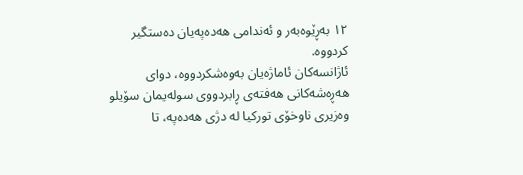١٢ بەڕێوەبەر و ئەندامی ھەدەپەیان دەستگیر کردووە.
ئاژانسەکان ئاماژەیان بەوەشکردووە، دوای ھەڕەشەکانی ھەفتەی ڕابردووی سولەیمان سۆیلو وەزیری ناوخۆی تورکیا لە دژی ھەدەپە، تا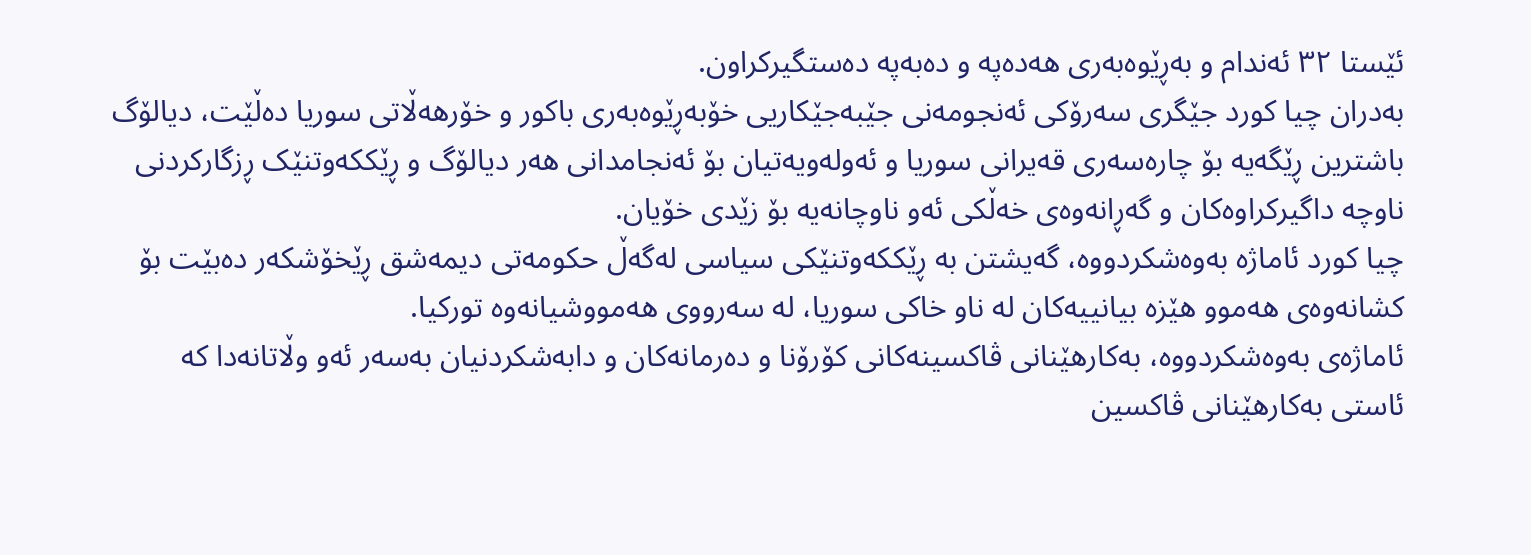ئێستا ٣٢ ئەندام و بەڕێوەبەری ھەدەپە و دەبەپە دەستگیرکراون.
بەدران چیا کورد جێگری سەرۆکی ئەنجومەنی جێبەجێکاریی خۆبەڕێوەبەری باکور و خۆرھەڵاتی سوریا دەڵێت، دیالۆگ باشترین ڕێگەیە بۆ چارەسەری قەیرانی سوریا و ئەولەویەتیان بۆ ئەنجامدانی ھەر دیالۆگ و ڕێککەوتنێک ڕزگارکردنی ناوچە داگیرکراوەکان و گەڕانەوەی خەڵکی ئەو ناوچانەیە بۆ زێدی خۆیان.
چیا کورد ئاماژە بەوەشکردووە، گەیشتن بە ڕێککەوتنێکی سیاسی لەگەڵ حکومەتی دیمەشق ڕێخۆشکەر دەبێت بۆ کشانەوەی ھەموو ھێزە بیانییەکان لە ناو خاکی سوریا، لە سەرووی ھەمووشیانەوە تورکیا.
ئاماژەی بەوەشکردووە، بەکارھێنانی ڤاکسینەکانی کۆرۆنا و دەرمانەکان و دابەشکردنیان بەسەر ئەو وڵاتانەدا کە ئاستی بەکارھێنانی ڤاکسین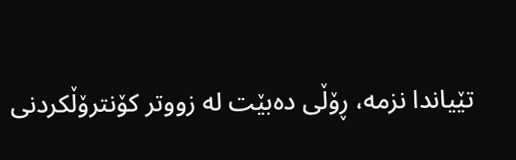تێیاندا نزمە، ڕۆڵی دەبێت لە زووتر کۆنترۆڵکردنی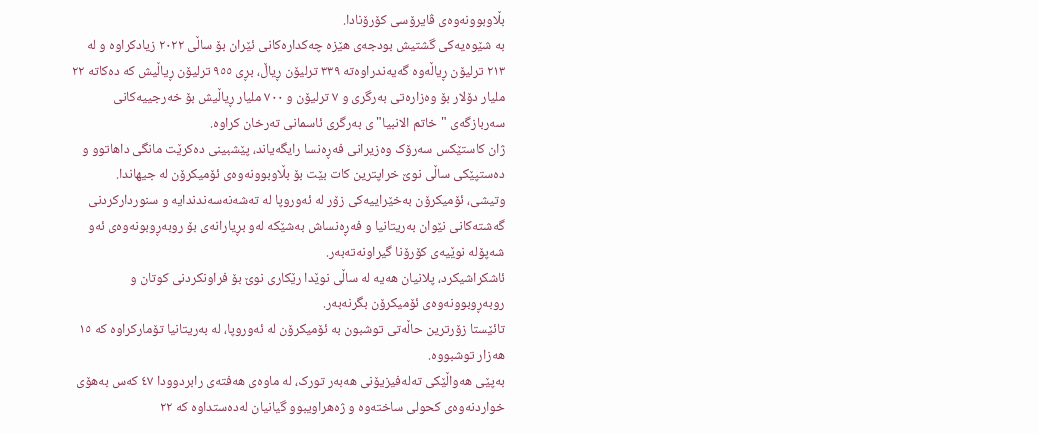بڵاوبوونەوەی ڤایرۆسی کۆرۆنادا.
بە شێوەیەکی گشتیش بودجەی ھێزە چەکدارەکانی ئێران بۆ ساڵی ٢٠٢٢ زیادکراوە و لە ٢١٣ ترلیۆن ڕیاڵەوە گەیەندراوەتە ٣٣٩ ترلیۆن ڕیاڵ، بڕی ٩٥٥ ترلیۆن ڕیاڵیش کە دەکاتە ٢٢ ملیار دۆلار بۆ وەزارەتی بەرگری و ٧ ترلیۆن و ٧٠٠ ملیار ڕیاڵیش بۆ خەرجییەکانی سەربازگەی "خاتم الانبیا" ی بەرگری ئاسمانی تەرخان کراوە.
ژان کاستێکس سەرۆک وەزیرانی فەڕەنسا رایگەیاند، پێشبینی دەکرێت مانگی داھاتوو و دەستپێکی ساڵی نوێ خراپترین کات بێت بۆ بڵاوبوونەوەی ئۆمیکرۆن لە جیھاندا.
وتیشی، ئۆمیکرۆن بەخێراییەکی زۆر لە ئەوروپا لە تەشەنەسەندندایە و سنوردارکردنی گەشتەکانی نێوان بەریتانیا و فەڕەنساش بەشێکە لەو بڕیارانەی بۆ روبەڕوبونەوەی ئەو شەپۆلە نوێیەی کۆرۆنا گیراونەتەبەر.
ئاشکراشیکرد، پلانیان ھەیە لە ساڵی نوێدا رێکاری نوێ بۆ فراونکردنی کوتان و روبەڕوبوونەوەی ئۆمیکرۆن بگرنەبەر.
تائێستا زۆرترین حاڵەتی توشبون بە ئۆمیکرۆن لە ئەوروپا، لە بەریتانیا تۆمارکراوە کە ١٥ ھەزار توشبووە.
بەپێی ھەواڵێکی تەلەفیزیۆنی ھەبەر تورک، لە ماوەی ھەفتەی رابردوودا ٤٧ کەس بەھۆی خواردنەوەی کحولی ساختەوە و ژەھراویبوو گیانیان لەدەستداوە کە ٢٢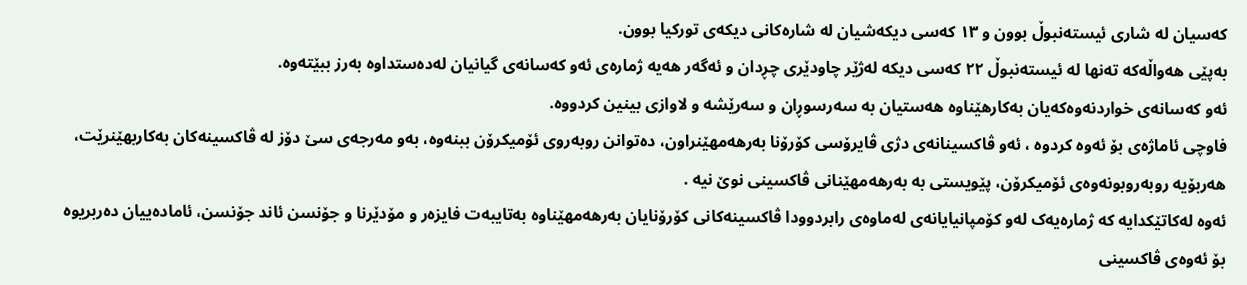کەسیان لە شاری ئیستەنبوڵ بوون و ١٣ کەسی دیکەشیان لە شارەکانی دیکەی تورکیا بوون.
بەپێی ھەواڵەکە تەنھا لە ئیستەنبوڵ ٢٢ کەسی دیکە لەژێر چاودێری چڕدان و ئەگەر ھەیە ژمارەی ئەو کەسانەی گیانیان لەدەستداوە بەرز ببێتەوە.
ئەو کەسانەی خواردنەوەکەیان بەکارھێناوە ھەستیان بە سەرسوڕان و سەرێشە و لاوازی بینین کردووە.
فاوچی ئاماژەی بۆ ئەوە کردوە ، ئەو ڤاکسینانەی دژی ڤایرۆسی کۆرۆنا بەرھەمھێنراون، دەتوانن روبەروی ئۆمیکرۆن ببنەوە، بەو مەرجەی سێ دۆز لە ڤاکسینەکان بەکاربھێنرێت، ھەربۆیە روبەروبونەوەی ئۆمیکرۆن، پێویستی بە بەرھەمھێنانی ڤاکسینی نوێ نیە .
ئەوە لەکاتێکدایە کە ژمارەیەک لەو کۆمپانیایانەی لەماوەی رابردوودا ڤاکسینەکانی کۆرۆنایان بەرھەمھێناوە بەتایبەت فایزەر و مۆدێرنا و جۆنسن ئاند جۆنسن، ئامادەییان دەربریوە بۆ ئەوەی ڤاکسینی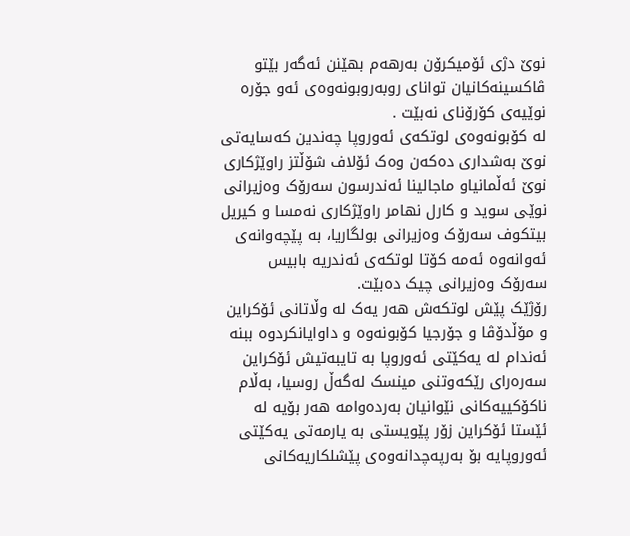نوێ دژی ئۆمیکرۆن بەرھەم بھێنن ئەگەر بێتو ڤاکسینەکانیان توانای روبەروبونەوەی ئەو جۆرە نوێیەی کۆرۆنای نەبێت .
لە کۆبونەوەی لوتکەی ئەوروپا چەندین کەسایەتی نوێ بەشداری دەکەن وەک ئۆلاف شۆڵتز راوێژکاری نوێ ئەڵمانیاو ماجالینا ئەندرسون سەرۆک وەزیرانی نوێی سوید و کارل نھامر راوێژکاری نەمسا و کیریل بیتکوف سەرۆک وەزیرانی بولگاریا، بە پێچەوانەی ئەوانەوە ئەمە کۆتا لوتکەی ئەندریە بابیس سەرۆک وەزیرانی چیک دەبێت.
رۆژێک پێش لوتکەش ھەر یەک لە وڵاتانی ئۆکراین و مۆڵدۆڤا و جۆرجیا کۆبونەوە و داوایانکردوە ببنە ئەندام لە یەکێتی ئەوروپا بە تایبەتیش ئۆکراین سەرەرای رێکەوتنی مینسک لەگەڵ روسیا، بەڵام ناکۆکییەکانی نێوانیان بەردەوامە ھەر بۆیە لە ئێستا ئۆکراین زۆر پێویستی بە یارمەتی یەکێتی ئەوروپایە بۆ بەرپەچدانەوەی پێشلکاریەکانی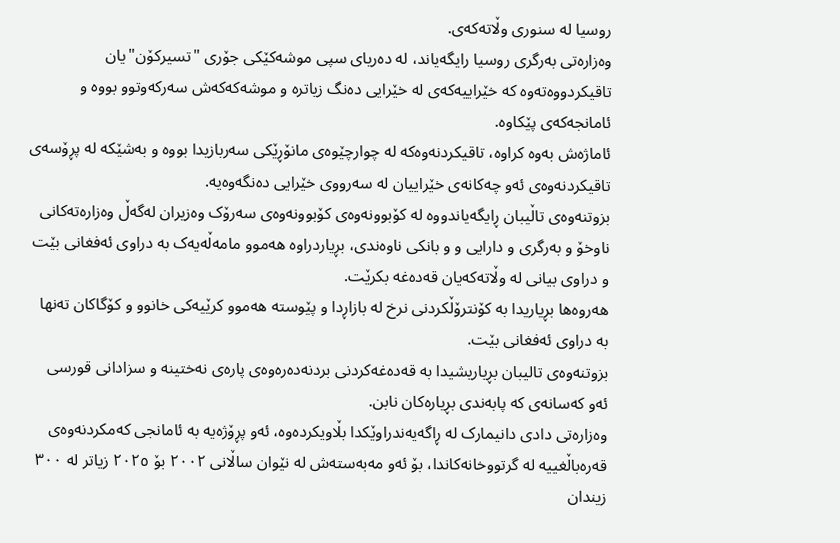روسیا لە سنوری وڵاتەکەی.
وەزارەتی بەرگری روسیا رایگەیاند، لە دەریای سپی موشەکێکی جۆری "تسیرکۆن"یان تاقیکردووەتەوە کە خێراییەکەی لە خێرایی دەنگ زیاترە و موشەکەکەش سەرکەوتوو بووە و ئامانجەکەی پێکاوە.
ئاماژەش بەوە کراوە، تاقیکردنەوەکە لە چوارچێوەی مانۆڕێکی سەربازیدا بووە و بەشێکە لە پڕۆسەی تاقیکردنەوەی ئەو چەکانەی خێراییان لە سەرووی خێرایی دەنگەوەیە.
بزوتنەوەی تاڵیبان ڕایگەیاندووە لە کۆبوونەوەی کۆبوونەوەی سەرۆک وەزیران لەگەڵ وەزارەتەکانی ناوخۆ و بەرگری و دارایی و و بانکی ناوەندی، بڕیاردراوە ھەموو مامەڵەیەک بە دراوی ئەفغانی بێت و دراوی بیانی لە وڵاتەکەیان قەدەغە بکرێت.
ھەروەھا بڕیاریدا بە کۆنترۆڵکردنی نرخ لە بازاڕدا و پێوستە ھەموو کرێیەکی خانوو و کۆگاکان تەنھا بە دراوی ئەفغانی بێت.
بزوتنەوەی تالیبان بڕیاریشیدا بە قەدەغەکردنی بردنەدەرەوەی پارەی نەختینە و سزادانی قورسی ئەو کەسانەی کە پابەندی بڕیارەکان نابن.
وەزارەتی دادی دانیمارک لە ڕاگەیەندراوێکدا بڵاویکردەوە، ئەو پڕۆژەیە بە ئامانجی کەمکردنەوەی قەرەباڵغییە لە گرتووخانەکاندا، بۆ ئەو مەبەستەش لە نێوان ساڵانی ٢٠٠٢ بۆ ٢٠٢٥ زیاتر لە ٣٠٠ زیندان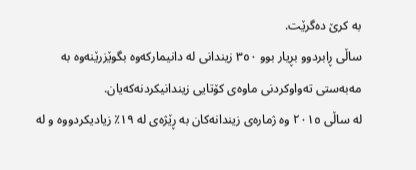بە کرێ دەگرێت.
ساڵی ڕابردوو بڕیار بوو ٣٥٠ زیندانی لە دانیمارکەوە بگوێزرێنەوە بە مەبەستی تەواوکردنی ماوەی کۆتایی زیندانیکردنەکەیان.
لە ساڵی ٢٠١٥ وە ژمارەی زیندانەکان بە ڕێژەی لە ١٩٪ زیادیکردووە و لە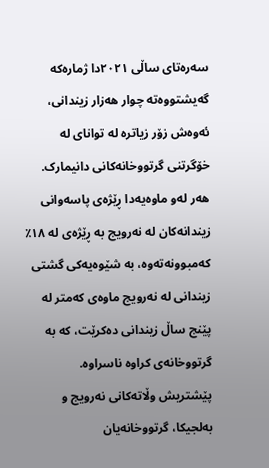سەرەتای ساڵی ٢٠٢١دا ژمارەکە گەیشتووەتە چوار ھەزار زیندانی، ئەوەش زۆر زیاترە لە توانای لە خۆگرتنی گرتووخانەکانی دانیمارک.
ھەر لەو ماوەیەدا ڕێژەی پاسەوانی زیندانەکان لە نەرویج بە ڕێژەی لە ١٨٪ کەمبوونەتەوە، بە شێوەیەکی گشتی زیندانی لە نەرویج ماوەی کەمتر لە پێنج ساڵ زیندانی دەکرێت، کە بە گرتووخانەی کراوە ناسراوە.
پێشتریش وڵاتەکانی نەرویج و بەلجیکا، گرتووخانەیان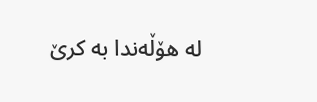لە ھۆڵەندا بە کرێ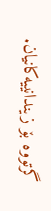گرتووە بۆ زیندانییەکانیان.